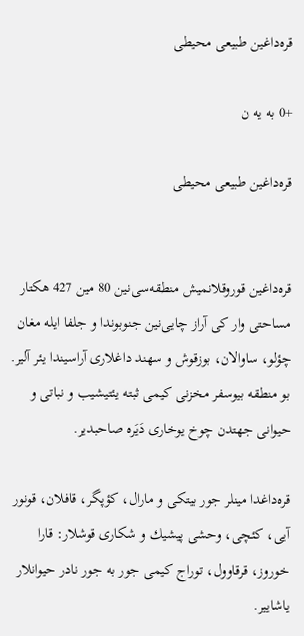قره‌داغین طبیعی محیطی

+0 به یه ن

قره‌داغین طبیعی محیطی


قره‌داغین قوروقلانمیش منطقه‌سی‌نین 80 مین 427 هكتار مساحتی وار كی آراز چایی‌نین جنوبوندا و جلفا ایله مغان چؤلو، ساوالان، بوزقوش و سهند داغلاری آراسیندا یئر آلیر. بو منطقه بیوسفر مخزنی كیمی ثبته یئتیشیب و نباتی و حیوانی جهتدن چوخ یوخاری دَیَره صاحبدیر.

قره‌داغدا مینلر جور بیتكی و مارال، كؤپگر، قافلان، قونور آیی، كئچی، وحشی پیشیك و شكاری قوشلار: قارا خوروز، قرقاوول، توراج كیمی جور به جور نادر حیوانلار یاشاییر.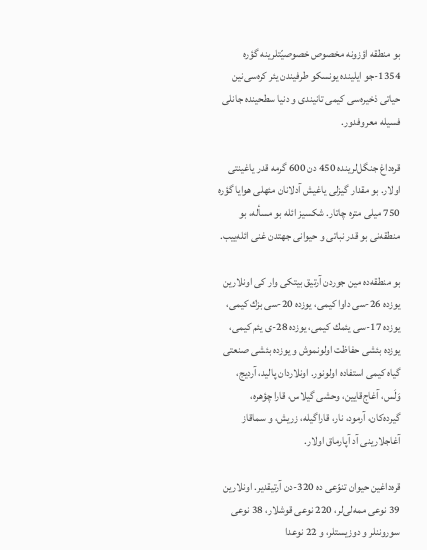بو منطقه اؤزونه مخصوص خصوصیّتلرینه گؤره 1354-جو ایلینده یونسكو طرفیندن یئر كره‌سی‌نین حیاتی ذخیره‌سی كیمی تانیندی و دنیا سطحینده جانلی فسیله معروفدور.

قره‌داغ جنگل‌لرینده 450 دن 600 گرمه قدر یاغینتی اولار. بو مقدار گیزلی یاغیش آدلانان مئهلی هوایا گؤره 750 میلی متره چاتار. شكسیز ائله بو مسأله، بو منطقه‌نی بو قدر نباتی و حیوانی جهتدن غنی ائله‌ییب.

بو منطقه‌ده مین جوردن آرتیق بیتكی وار كی اونلارین یوزده 26-سی داوا كیمی، یوزده 20-سی بزك كیمی، یوزده 17-سی یئمك كیمی، یوزده 28-ی یئم كیمی، یوزده بئشی حفاظت اولونموش و یوزده بئشی صنعتی گیاه كیمی استفاده اولونور. اونلاردان پالید، آردیج، وَلَس، آغاج‌قایین، وحشی گیلاس، قارا چؤهره، گیرده‌كان، آرمود، نار، قاراگیله، زریش، و سماقاز آغاجلارینی آد آپارماق اولار.

قره‌داغین حیوان تنوّعی ده 320-دن آرتیقدیر. اونلارین 39 نوعی ممه‌لی‌لر، 220 نوعی قوشلار، 38 نوعی سوروننلر و دوزیستلر، و 22 نوعدا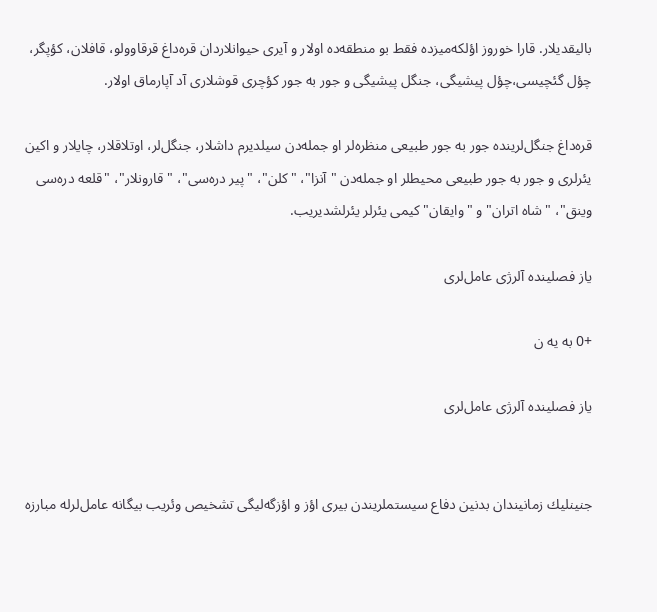بالیقدیلار. قارا خوروز اؤلكه‌میزده فقط بو منطقه‌ده اولار و آیری حیوانلاردان قره‌داغ قرقاوولو، قافلان، كؤپگر، چؤل گئچیسی،چؤل پیشیگی، جنگل پیشیگی و جور به جور كؤچری قوشلاری آد آپارماق اولار.

قره‌داغ جنگل‌لرینده جور به جور طبیعی منظره‌لر او جمله‌دن سیلدیرم داشلار، جنگل‌لر، اوتلاقلار، چایلار و اكین یئرلری و جور به جور طبیعی محیطلر او جمله‌دن "آنزا"، "كلن"، "پیر دره‌سی"، " قارونلار"، "قلعه دره‌سی وینق"، "شاه اتران" و "وایقان" كیمی یئرلر یئرلشدیریب.

یاز فصلینده آلرژی عامل‌لری

+0 به یه ن

یاز فصلینده آلرژی عامل‌لری


جنینلیك زمانیندان بدنین دفاع سیستملریندن بیری اؤز و اؤزگه‌‌لیگی تشخیص وئریب بیگانه عامل‌لرله مبارزه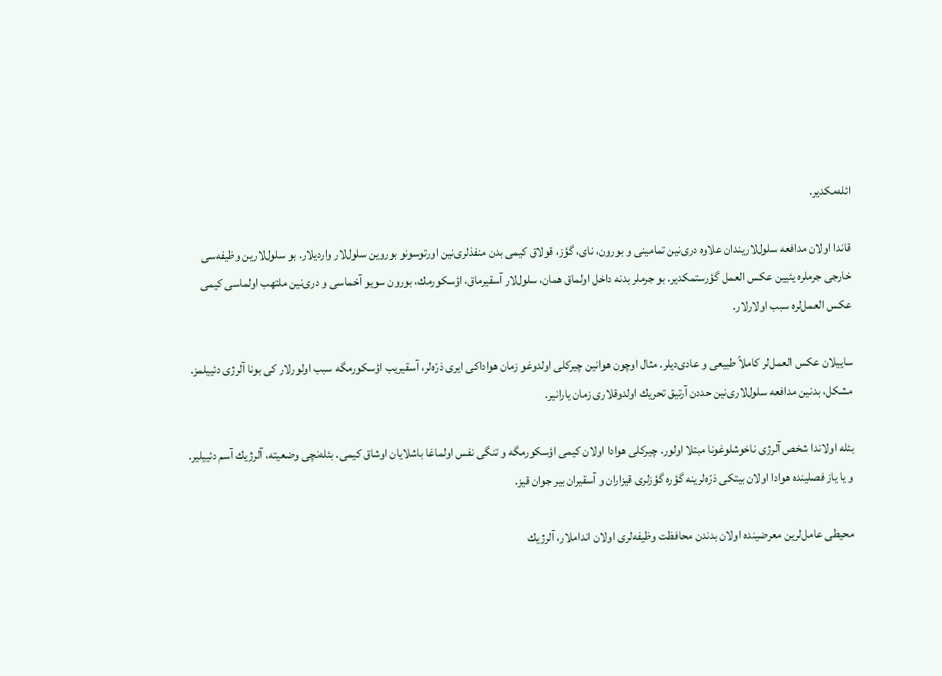ائله‌مكدیر.

قاندا اولان مدافعه سلول‌لاریندان علاوه دری‌نین تمامینی و بورون، نای، گؤز، قولاق كیمی بدن منفذلری‌نین اورتوسونو بوروین سلول‌لار واردیلار. بو سلول‌لارین وظیفه‌سی خارجی جرملره یئیین عكس العمل گؤرستمكدیر. بو جرملر بدنه داخل اولماق همان، سلول‌لار آسقیرماق، اؤسكورمك، بورون سویو آخماسی و دری‌نین ملتهب اولماسی كیمی عكس العمل‌لره سبب اولارلار.

ساییلان عكس العمل‌لر كاملاً طبیعی و عادی‌دیلر. مثال اوچون هوانین چیركلی اولدوغو زمان هواداكی ایری ذرّه‌لر، آسقیریب اؤسكورمگه سبب اولورلار كی بونا آلرژی دئییلمز. مشكل، بدنین مدافعه سلول‌لاری‌نین حددن آرتیق تحریك اولدوقلاری زمان یارانیر.

بئله اولاندا شخص آلرژی ناخوشلوغونا مبتلا اولور. چیركلی هوادا اولان كیمی اؤسكورمگه و تنگی نفس اولماغا باشلایان اوشاق كیمی. بئله‌نچی وضعیته، آلرژیك آسم دئییلیر. و یا یاز فصلینده هوادا اولان بیتكی ذرّه‌لرینه گؤره گؤزلری قیزاران و آسقیران بیر جوان قیز.

محیطی عامل‌لرین معرضینده اولان بدندن محافظت وظیفه‌لری اولان انداملار، آلرژیك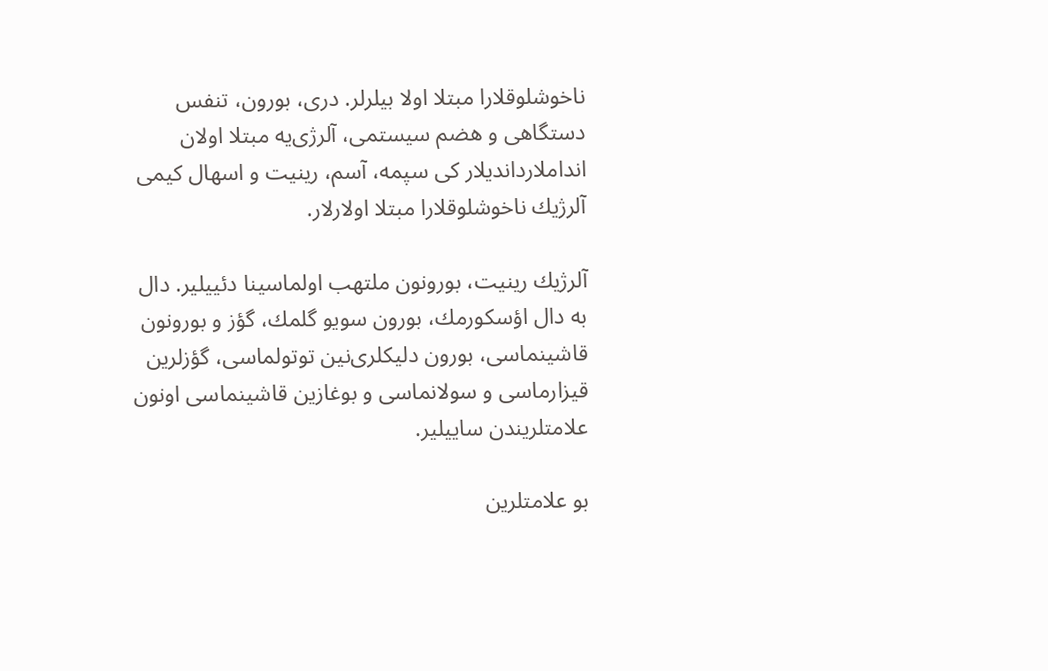ناخوشلوقلارا مبتلا اولا بیلرلر. دری، بورون، تنفس دستگاهی و هضم سیستمی، آلرژی‌یه مبتلا اولان انداملارداندیلار كی سپمه، آسم، رینیت و اسهال كیمی آلرژیك ناخوشلوقلارا مبتلا اولارلار.

آلرژیك رینیت، بورونون ملتهب اولماسینا دئییلیر. دال به دال اؤسكورمك، بورون سویو گلمك، گؤز و بورونون قاشینماسی، بورون دلیكلری‌نین توتولماسی، گؤزلرین قیزارماسی و سولانماسی و بوغازین قاشینماسی اونون علامتلریندن ساییلیر.

بو علامتلرین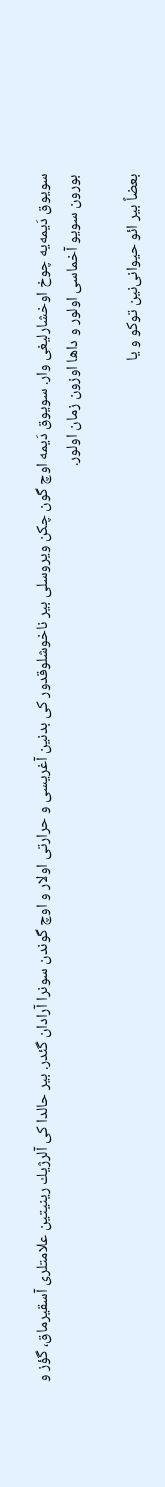سویوق دَیمه‌یه چوخ اوخشارلیغی وار. سویوق دَیمه اوچ گون چكن ویروسلی بیر ناخوشلوقدور كی بدنین آغریسی و حرارتی اولار و اوچ گوندن سونرا آرادان گئدر. بیر حالدا كی آلرژیك رینیتین علامتلری آسقیرماق، گؤز و بورون سویو آخماسی اولور و داها اوزون زمان اولور.

بعضاً بیر ائو حیوانی‌نین توكو و یا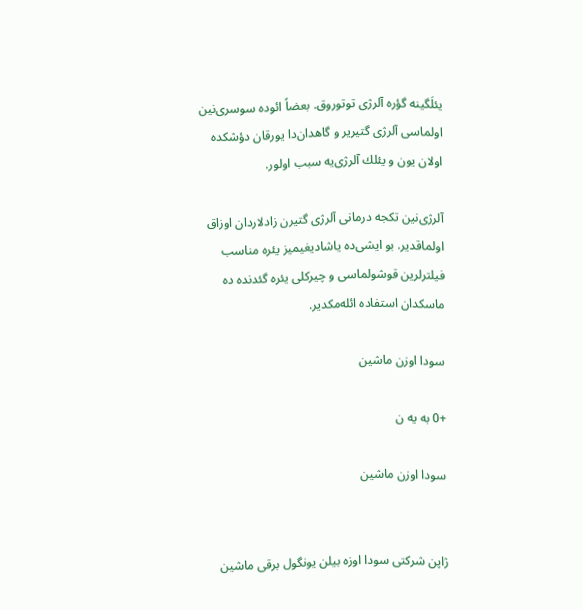یئلَگینه گؤره آلرژی توتوروق. بعضاً ائوده سوسری‌نین اولماسی آلرژی گتیریر و گاهدان‌دا یورقان دؤشكده اولان یون و یئلك آلرژی‌یه سبب اولور.

آلرژی‌نین تكجه درمانی آلرژی گتیرن زادلاردان اوزاق اولماقدیر. بو ایشی‌ده یاشادیغیمیز یئره مناسب فیلترلرین قوشولماسی و چیركلی یئره گئدنده ده ماسكدان استفاده ائله‌مكدیر.

سودا اوزن ماشین

+0 به یه ن

سودا اوزن ماشین


ژاپن شركتی سودا اوزه بیلن یونگول برقی ماشین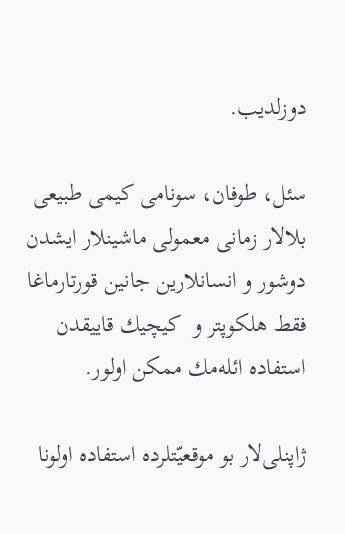دوزلدیب.

سئل، طوفان، سونامی كیمی طبیعی بلالار زمانی معمولی ماشینلار ایشدن دوشور و انسانلارین جانین قورتارماغا فقط هلكوپتر و  كیچیك قاییقدن استفاده ائله‌مك ممكن اولور.

ژاپنلی‌لار بو موقعیّتلرده استفاده اولونا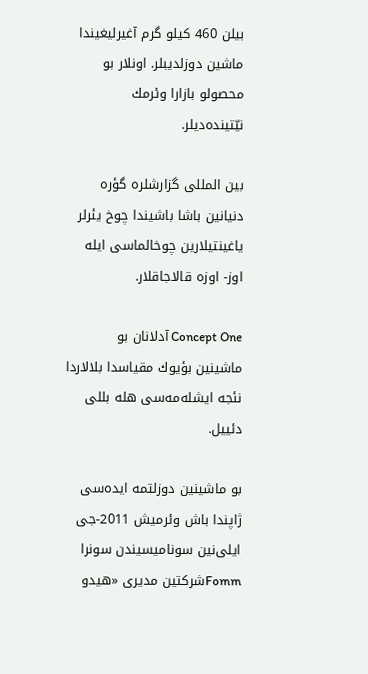بیلن 460 كیلو گرم آغیرلیغیندا ماشین دوزلدیبلر. اونلار بو محصولو بازارا وئرمك نیّتینده‌دیلر.

بین المللی گزارشلره گؤره دنیانین باشا باشیندا چوخ یئرلر یاغینتیلارین چوخالماسی ایله اوز- اوزه قالاجاقلار.

Concept One آدلانان بو ماشینین بؤیوك مقیاسدا بلالاردا نئجه ایشله‌مه‌سی هله بللی دئییل.

بو ماشینین دوزلتمه ایده‌سی ژاپندا باش وئرمیش 2011-جی ایلی‌نین سونامیسیندن سونرا Fommشركتین مدیری «هیدو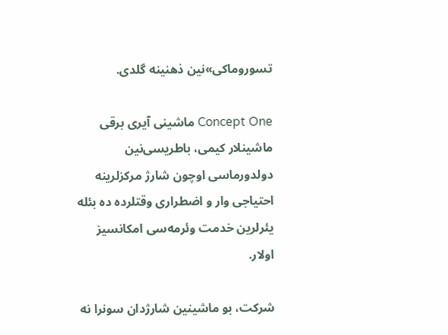تسوروماكی»نین ذهنینه گلدی.

Concept One ماشینی آیری برقی ماشینلار كیمی، باطریسی‌نین دولدورماسی اوچون شارژ مركزلرینه احتیاجی وار و اضطراری وقتلرده ده بئله یئرلرین خدمت وئرمه‌سی امكانسیز اولار.

شركت، بو ماشینین شارژدان سونرا نه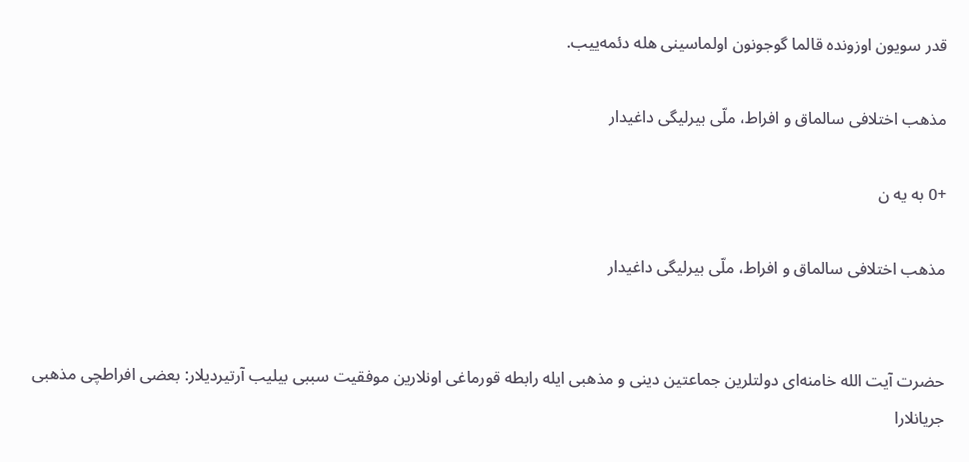قدر سویون اوزونده قالما گوجونون اولماسینی هله دئمه‌ییب.

مذهب اختلافی سالماق و افراط، ملّی بیرلیگی داغیدار

+0 به یه ن

مذهب اختلافی سالماق و افراط، ملّی بیرلیگی داغیدار


حضرت آیت الله خامنه‌ای دولتلرین جماعتین دینی و مذهبی ایله رابطه قورماغی اونلارین موفقیت سببی بیلیب آرتیردیلار: بعضی افراطچی مذهبی جریانلارا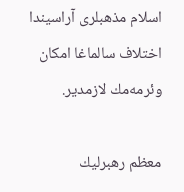اسلام مذهبلری آراسیندا اختلاف سالماغا امكان وئرمه‌مك لازمدیر.

معظم رهبرلیك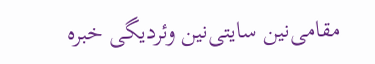مقامی‌نین سایتی‌نین وئردیگی خبره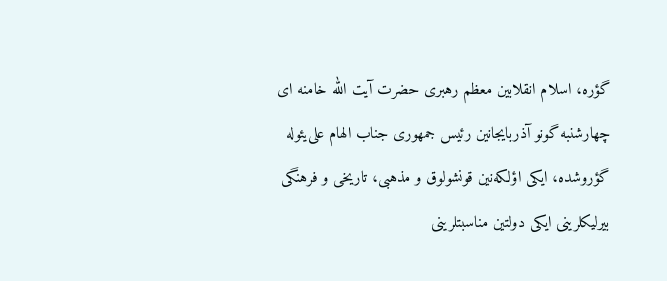گؤره، اسلام انقلابین معظم رهبری حضرت آیت الله خامنه ای چهارشنبه گونو آذربایجانین رئیس جمهوری جناب الهام علی‌یئوله گؤروشده، ایكی اؤلكه‌نین قونشولوق و مذهبی، تاریخی و فرهنگی بیرلیكلرینی ایكی دولتین مناسبتلرینی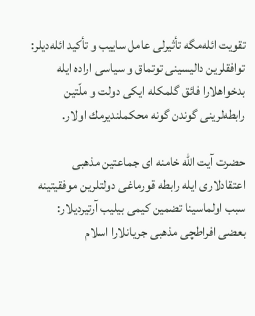تقویت ائله‌مگه تأثیرلی عامل ساییب و تأكید ائله‌دیلر: توافقلرین دالیسینی توتماق و سیاسی اراده ‌ایله بدخواهلارا فائق گلمكله ایكی دولت و ملّتین رابطه‌لرینی گوندن گونه محكملندیرمك اولار.

حضرت آیت الله خامنه ای جماعتین مذهبی اعتقادلاری ایله رابطه قورماغی دولتلرین موفقیتینه سبب اولماسینا تضمین كیمی بیلیب آرتیردیلار: بعضی افراطچی مذهبی جریانلارا اسلام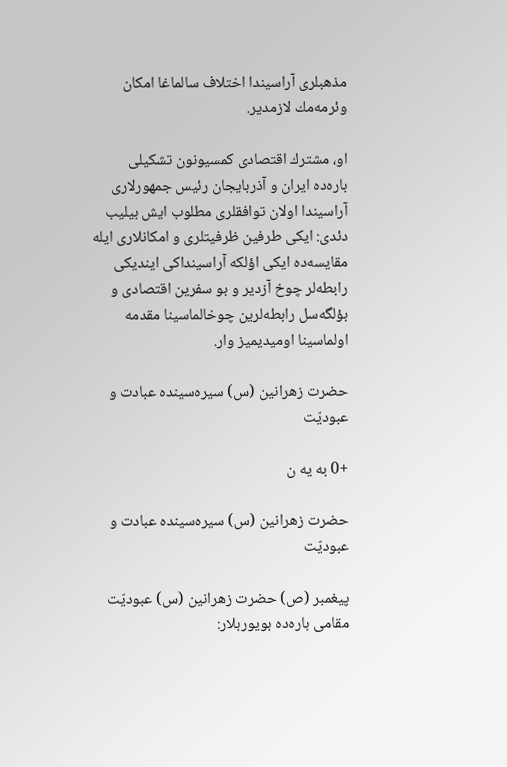مذهبلری آراسیندا اختلاف سالماغا امكان وئرمه‌مك لازمدیر.

او، مشترك اقتصادی كمسیونون تشكیلی باره‌ده ایران و آذربایجان رئیس جمهورلاری آراسیندا اولان توافقلری مطلوب ایش بیلیب دئدی: ایكی طرفین ظرفیتلری و امكانلاری ایله مقایسه‌ده ایكی اؤلكه آراسینداكی ایندیكی رابطه‌لر چوخ آزدیر و بو سفرین اقتصادی و بؤلگه‌سل رابطه‌لرین چوخالماسینا مقدمه اولماسینا اومیدیمیز وار.

حضرت زهرانین (س) سیره‌سینده عبادت و عبودیّت

+0 به یه ن

حضرت زهرانین (س) سیره‌سینده عبادت و عبودیّت

پیغمبر (ص) حضرت زهرانین (س) عبودیّت مقامی باره‌ده بویوربلار: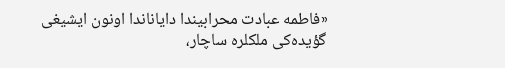«فاطمه عبادت محرابیندا دایاناندا اونون ایشیغی گؤیده‌كی ملكلره ساچار،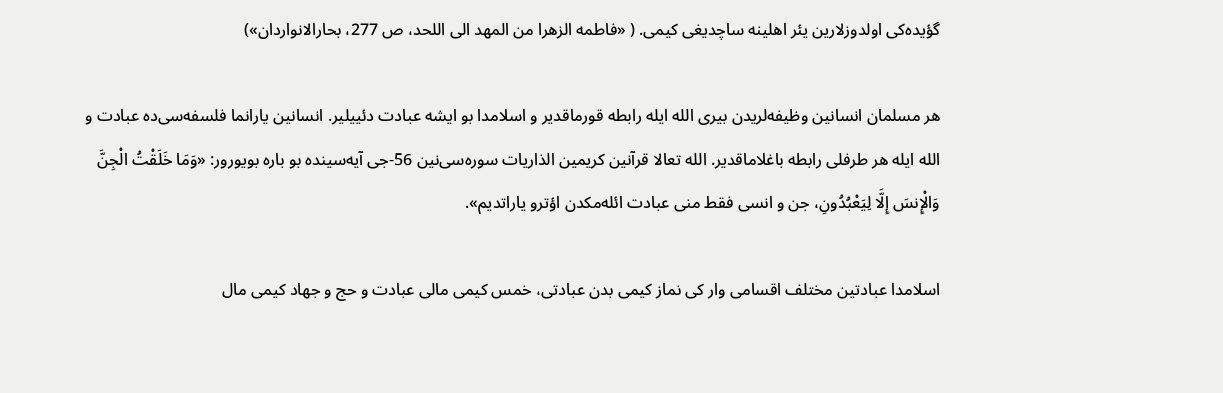گؤیده‌كی اولدوزلارین یئر اهلینه ساچدیغی كیمی. ( «فاطمه الزهرا من المهد الی اللحد، ص 277، بحارالانواردان»)

هر مسلمان انسانین وظیفه‌لریدن بیری الله ایله رابطه قورماقدیر و اسلامدا بو ایشه عبادت دئییلیر. انسانین یارانما فلسفه‌سی‌ده عبادت و الله ایله هر طرفلی رابطه باغلاماقدیر. الله تعالا قرآنین كریمین الذاریات سوره‌سی‌نین 56-جی آیه‌سینده بو باره بویورور: «وَمَا خَلَقْتُ الْجِنَّ وَالْإِنسَ إِلَّا لِیَعْبُدُونِ، جن و انسی فقط منی عبادت ائله‌مكدن اؤترو یاراتدیم».

اسلامدا عبادتین مختلف اقسامی وار كی نماز كیمی بدن عبادتی، خمس كیمی مالی عبادت و حج و جهاد كیمی مال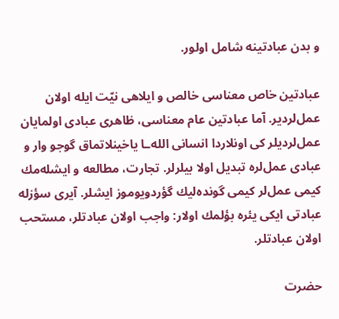و بدن عبادتینه شامل اولور.

عبادتین خاص معناسی خالص و ایلاهی نیّت ایله اولان عمل‌لردیر. آما عبادتین عام معناسی، ظاهری عبادی اولمایان عمل‌لردیلر كی اونلاردا انسانی الله‌ـا یاخینلاتماق گوجو وار و عبادی عمل‌لره تبدیل اولا بیلرلر. تجارت، مطالعه و ایشله‌مك كیمی عمل‌لر كیمی گونده‌لیك گؤردویوموز ایشلر. آیری سؤزله عبادتی ایكی یئره بؤلمك اولار: واجب اولان عبادتلر، مستحب اولان عبادتلر.

حضرت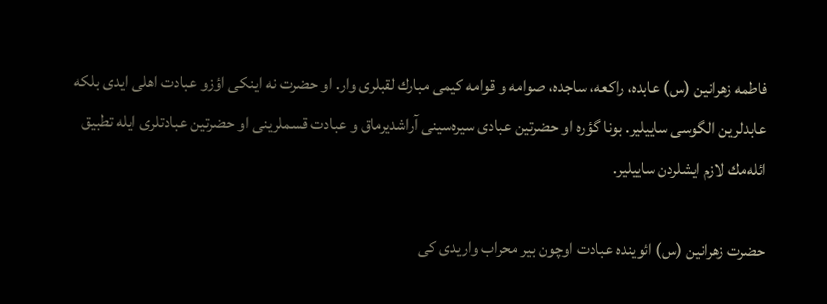فاطمه زهرانین (س) عابده، راكعه، ساجده، صوامه و قوامه كیمی مبارك لقبلری وار. او حضرت نه اینكی اؤزو عبادت اهلی ایدی بلكه عابدلرین الگوسی ساییلیر. بونا گؤره او حضرتین عبادی سیره‌سینی آراشدیرماق و عبادت قسملرینی او حضرتین عبادتلری ایله تطبیق ائله‌مك لازم ایشلردن ساییلیر.

حضرت زهرانین (س) ائوینده عبادت اوچون بیر محراب واریدی كی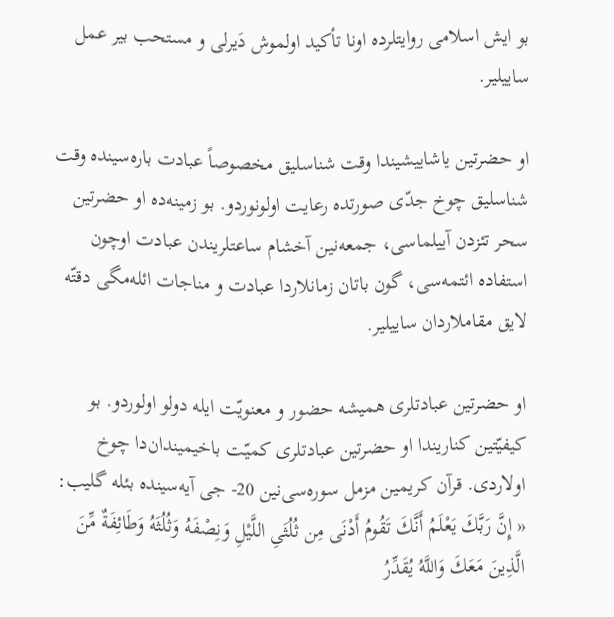بو ایش اسلامی روایتلرده اونا تأكید اولموش دَیرلی و مستحب بیر عمل ساییلیر.

او حضرتین یاشاییشیندا وقت شناسلیق مخصوصاً عبادت باره‌سینده وقت شناسلیق چوخ جدّی صورتده رعایت اولونوردو. بو زمینه‌ده او حضرتین سحر تئزدن آییلماسی، جمعه‌نین آخشام ساعتلریندن عبادت اوچون استفاده ائتمه‌سی، گون باتان زمانلاردا عبادت و مناجات ائله‌مگی دقتّه لایق مقاملاردان ساییلیر.

او حضرتین عبادتلری همیشه حضور و معنویّت ایله دولو اولوردو. بو كیفیّتین كناریندا او حضرتین عبادتلری كمیّت باخیمیندان‌دا چوخ اولاردی. قرآن كریمین مزمل سوره‌سی‌نین 20- جی آیه‌سینده بئله گلیب: « إِنَّ رَبَّكَ یَعْلَمُ أَنَّكَ تَقُومُ أَدْنَى مِن ثُلُثَیِ اللَّیْلِ وَنِصْفَهُ وَثُلُثَهُ وَطَائِفَةٌ مِّنَ الَّذِینَ مَعَكَ وَاللَّهُ یُقَدِّرُ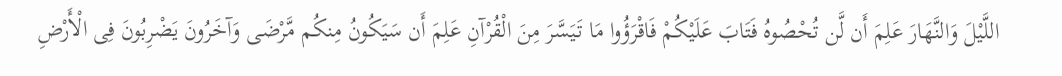اللَّیْلَ وَالنَّهَارَ عَلِمَ أَن لَّن تُحْصُوهُ فَتَابَ عَلَیْكُمْ فَاقْرَؤُوا مَا تَیَسَّرَ مِنَ الْقُرْآنِ عَلِمَ أَن سَیَكُونُ مِنكُم مَّرْضَى وَآخَرُونَ یَضْرِبُونَ فِی الْأَرْضِ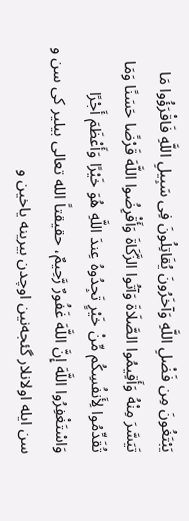یَبْتَغُونَ مِن فَضْلِ اللَّهِ وَآخَرُونَ یُقَاتِلُونَ فِی سَبِیلِ اللَّهِ فَاقْرَؤُوا مَا تَیَسَّرَ مِنْهُ وَأَقِیمُوا الصَّلَاةَ وَآتُوا الزَّكَاةَ وَأَقْرِضُوا اللَّهَ قَرْضًا حَسَنًا وَمَا تُقَدِّمُوا لِأَنفُسِكُم مِّنْ خَیْرٍ تَجِدُوهُ عِندَ اللَّهِ هُوَ خَیْرًا وَأَعْظَمَ أَجْرًا وَاسْتَغْفِرُوا اللَّهَ إِنَّ اللَّهَ غَفُورٌ رَّحِیمٌ، حقیقتاً الله تعالی بیلیر كی سن و سن ایله اولانلار گئجه‌نین اوچدن بیرینه یاخین و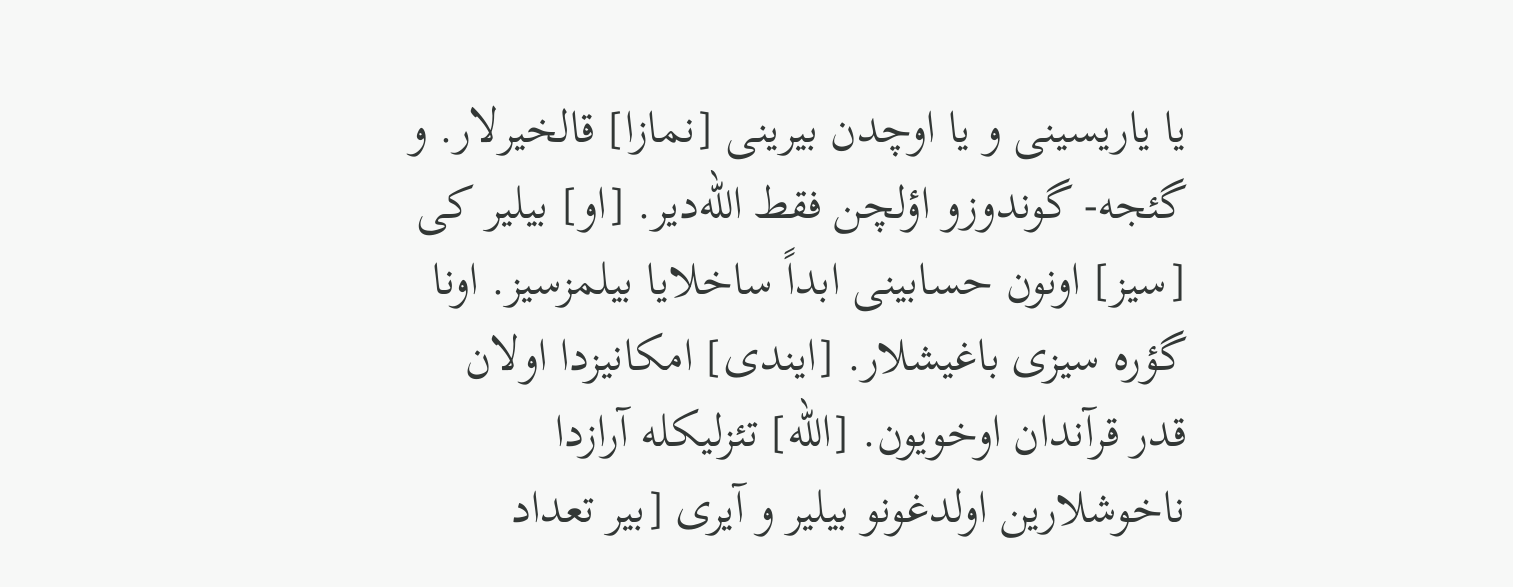یا یاریسینی و یا اوچدن بیرینی [نمازا] قالخیرلار. و گئجه- گوندوزو اؤلچن فقط الله‌دیر. [او] بیلیر كی [سیز] اونون حسابینی ابداً ساخلایا بیلمزسیز‌. اونا گؤره سیزی باغیشلار. [ایندی] امكانیزدا اولان قدر قرآندان اوخویون. [الله] تئزلیكله آرازدا ناخوشلارین اولدغونو بیلیر و آیری [بیر تعداد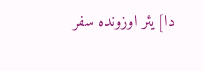دا] یئر اوزونده سفر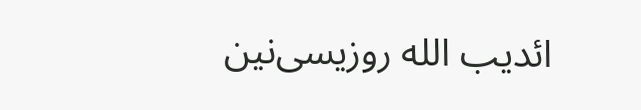ائدیب الله روزیسی‌نین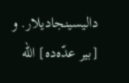دالیسینجادیلار. و [بیر عدّه‌ده] الله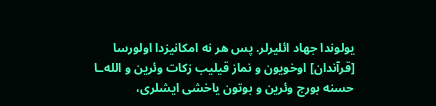یولوندا جهاد ائلیرلر. پس هر نه امكانیزدا اولورسا [قرآندان] اوخویون و نماز قیلیب زكات وئرین و الله‌ـا حسنه بورج وئرین و بوتون یاخشی ایشلری،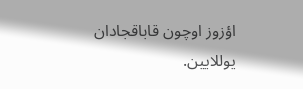اؤزوز اوچون قاباقجادان یوللایین.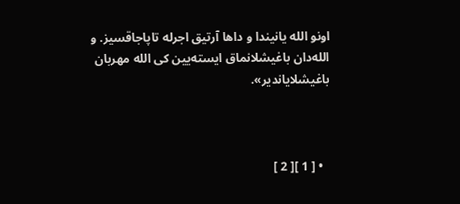اونو الله یانیندا و داها آرتیق اجرله تاپاجاقسیز. و الله‌دان باغیشلانماق ایسته‌یین كی الله مهربان باغیشلایاندیر».



  • [ 1 ][ 2 ]